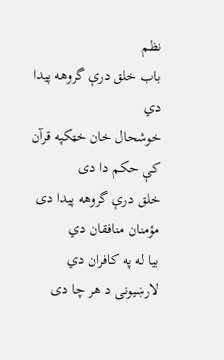نظم
باب خلق درې گروهه پيدا دي
خوشحال خان خټکپه قرآن کې حکم دا دی
خلق درې گروهه پيدا دی
مؤمنان منافقان دي
بيا له په کافران دي
لارښيونی د هر چا دی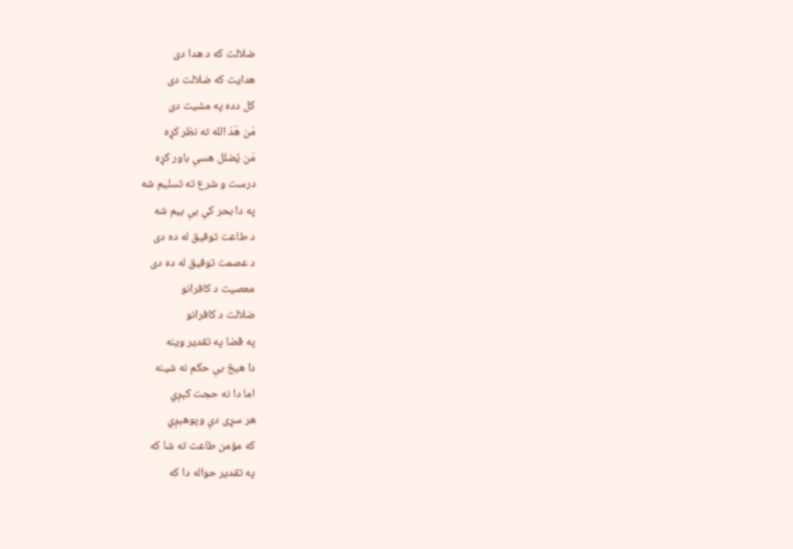ضلالت که د هدا دی
هدايت که ضلالت دی
کل دده په مشيت دی
مَن هَدَ الله ته نظر کړه
مَن يُضلل هسې باور کړه
درست و شرع ته تسليم شه
په دا بحر کې بې بيم شه
د طاعت توفيق له ده دی
د عصمت توفيق له ده دی
معصيت د کافرانو
ضلالت د کافرانو
په قضا په تقدير وينه
دا هيڅ بې حکم نه شينه
اما دا نه حجت کېږي
هر سړی دې وپوهېږي
که مؤمن طاعت ته شا که
په تقدير حواله دا که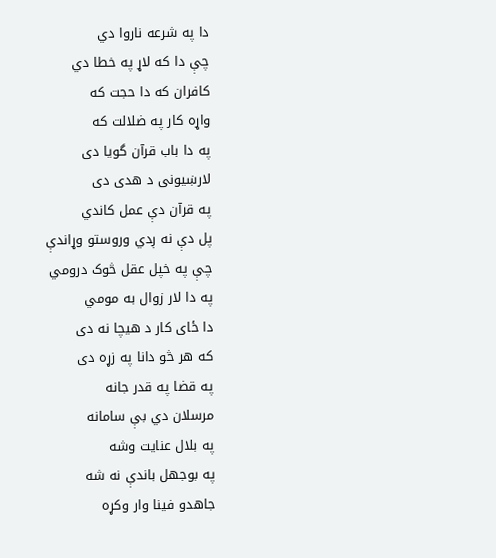دا په شرعه ناروا دي
چې دا که لاړ په خطا دي
کافران که دا حجت که
واړه کار په ضلالت که
په دا باب قرآن گويا دی
لارښيونی د هدی دی
په قرآن دې عمل کاندي
پل دې نه ږدي وروستو وړاندې
چې په خپل عقل څوک درومي
په دا لار زوال به مومي
دا ځای کار د هيچا نه دی
که هر څو دانا په زړه دی
په قضا په قدر جانه
مرسلان دي بې سامانه
په بلال عنايت وشه
په بوجهل باندې نه شه
جاهدو فينا وار وکړه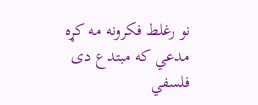نو رغلط فکرونه مه کړه
مدعي که مبتدع دی
فلسفي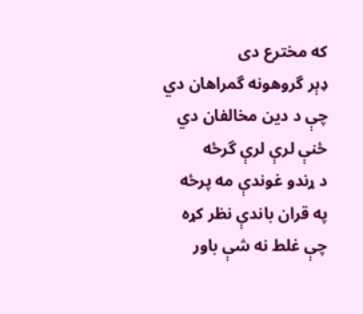که مخترع دی
ډېر گروهونه گمراهان دي
چې د دين مخالفان دي
ځنې لرې لرې گرځه
د ړندو غوندې مه پرځه
په قران باندې نظر کړه
چې غلط نه شې باور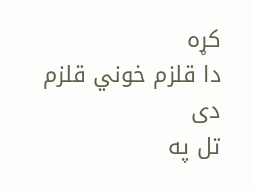کړه
دا قلزم خوني قلزم دی
تل په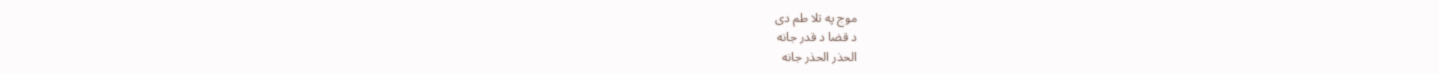موج په تلا طم دی
د قضا د قدر جانه
الحذر الحذر جانه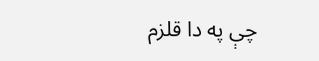چې په دا قلزم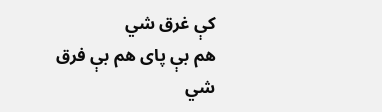کې غرق شي
هم بې پای هم بې فرق شي